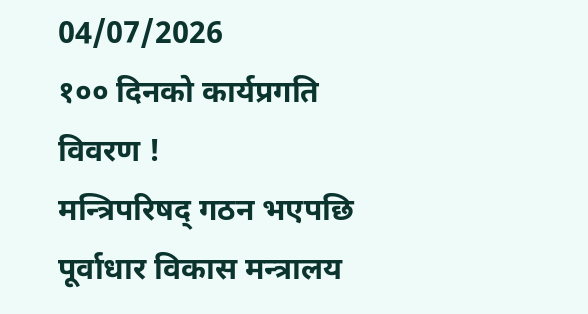04/07/2026
१०० दिनको कार्यप्रगति विवरण !
मन्त्रिपरिषद् गठन भएपछि पूर्वाधार विकास मन्त्रालय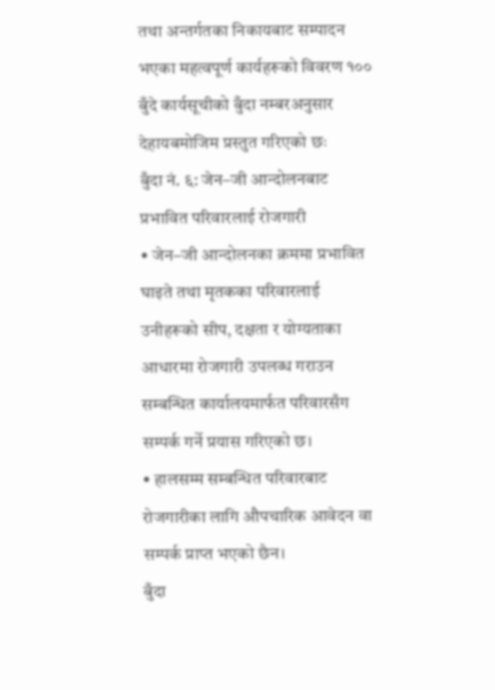तथा अन्तर्गतका निकायबाट सम्पादन भएका महत्वपूर्ण कार्यहरूको विवरण १०० बुँदे कार्यसूचीको बुँदा नम्बरअनुसार देहायबमोजिम प्रस्तुत गरिएको छः
बुँदा नं. ६: जेन–जी आन्दोलनबाट प्रभावित परिवारलाई रोजगारी
• जेन–जी आन्दोलनका क्रममा प्रभावित घाइते तथा मृतकका परिवारलाई उनीहरूको सीप, दक्षता र योग्यताका आधारमा रोजगारी उपलब्ध गराउन सम्बन्धित कार्यालयमार्फत परिवारसँग सम्पर्क गर्ने प्रयास गरिएको छ।
• हालसम्म सम्बन्धित परिवारबाट रोजगारीका लागि औपचारिक आवेदन वा सम्पर्क प्राप्त भएको छैन।
बुँदा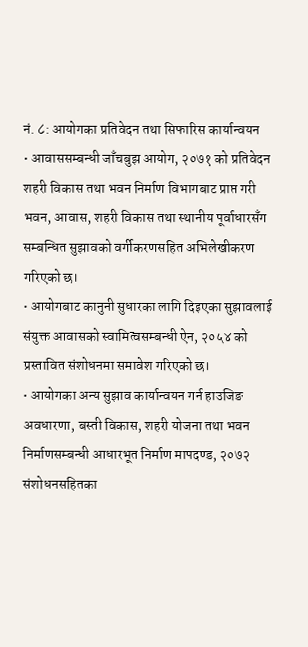नं. ८: आयोगका प्रतिवेदन तथा सिफारिस कार्यान्वयन
• आवाससम्बन्धी जाँचबुझ आयोग, २०७१ को प्रतिवेदन शहरी विकास तथा भवन निर्माण विभागबाट प्राप्त गरी भवन, आवास, शहरी विकास तथा स्थानीय पूर्वाधारसँग सम्बन्धित सुझावको वर्गीकरणसहित अभिलेखीकरण गरिएको छ।
• आयोगबाट कानुनी सुधारका लागि दिइएका सुझावलाई संयुक्त आवासको स्वामित्वसम्बन्धी ऐन, २०५४ को प्रस्तावित संशोधनमा समावेश गरिएको छ।
• आयोगका अन्य सुझाव कार्यान्वयन गर्न हाउजिङ अवधारणा, बस्ती विकास, शहरी योजना तथा भवन निर्माणसम्बन्धी आधारभूत निर्माण मापदण्ड, २०७२ संशोधनसहितका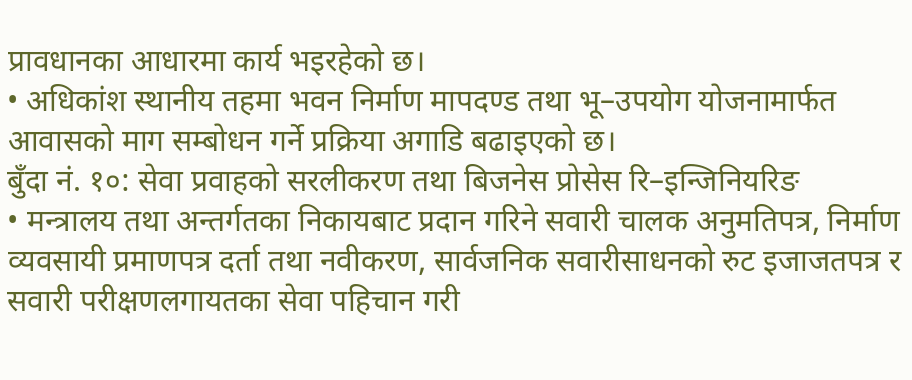प्रावधानका आधारमा कार्य भइरहेको छ।
• अधिकांश स्थानीय तहमा भवन निर्माण मापदण्ड तथा भू–उपयोग योजनामार्फत आवासको माग सम्बोधन गर्ने प्रक्रिया अगाडि बढाइएको छ।
बुँदा नं. १०: सेवा प्रवाहको सरलीकरण तथा बिजनेस प्रोसेस रि–इन्जिनियरिङ
• मन्त्रालय तथा अन्तर्गतका निकायबाट प्रदान गरिने सवारी चालक अनुमतिपत्र, निर्माण व्यवसायी प्रमाणपत्र दर्ता तथा नवीकरण, सार्वजनिक सवारीसाधनको रुट इजाजतपत्र र सवारी परीक्षणलगायतका सेवा पहिचान गरी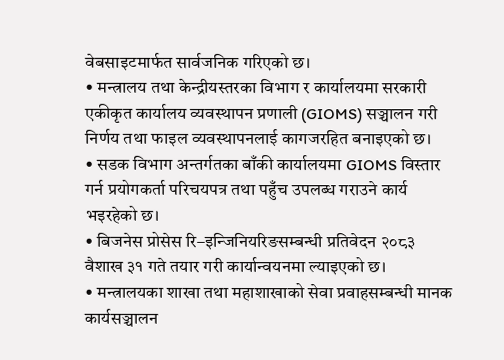वेबसाइटमार्फत सार्वजनिक गरिएको छ।
• मन्त्रालय तथा केन्द्रीयस्तरका विभाग र कार्यालयमा सरकारी एकीकृत कार्यालय व्यवस्थापन प्रणाली (GIOMS) सञ्चालन गरी निर्णय तथा फाइल व्यवस्थापनलाई कागजरहित बनाइएको छ।
• सडक विभाग अन्तर्गतका बाँकी कार्यालयमा GIOMS विस्तार गर्न प्रयोगकर्ता परिचयपत्र तथा पहुँच उपलब्ध गराउने कार्य भइरहेको छ।
• बिजनेस प्रोसेस रि–इन्जिनियरिङसम्बन्धी प्रतिवेदन २०८३ वैशाख ३१ गते तयार गरी कार्यान्वयनमा ल्याइएको छ।
• मन्त्रालयका शाखा तथा महाशाखाको सेवा प्रवाहसम्बन्धी मानक कार्यसञ्चालन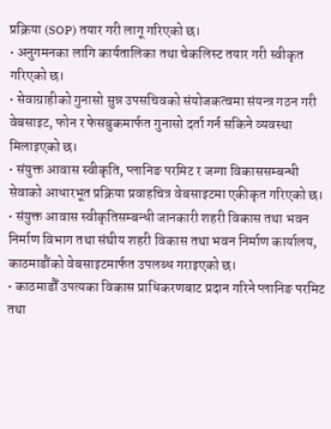प्रक्रिया (SOP) तयार गरी लागू गरिएको छ।
• अनुगमनका लागि कार्यतालिका तथा चेकलिस्ट तयार गरी स्वीकृत गरिएको छ।
• सेवाग्राहीको गुनासो सुन्न उपसचिवको संयोजकत्वमा संयन्त्र गठन गरी वेबसाइट, फोन र फेसबुकमार्फत गुनासो दर्ता गर्न सकिने व्यवस्था मिलाइएको छ।
• संयुक्त आवास स्वीकृति, प्लानिङ परमिट र जग्गा विकाससम्बन्धी सेवाको आधारभूत प्रक्रिया प्रवाहचित्र वेबसाइटमा एकीकृत गरिएको छ।
• संयुक्त आवास स्वीकृतिसम्बन्धी जानकारी शहरी विकास तथा भवन निर्माण विभाग तथा संघीय शहरी विकास तथा भवन निर्माण कार्यालय, काठमाडौंको वेबसाइटमार्फत उपलब्ध गराइएको छ।
• काठमाडौँ उपत्यका विकास प्राधिकरणबाट प्रदान गरिने प्लानिङ परमिट तथा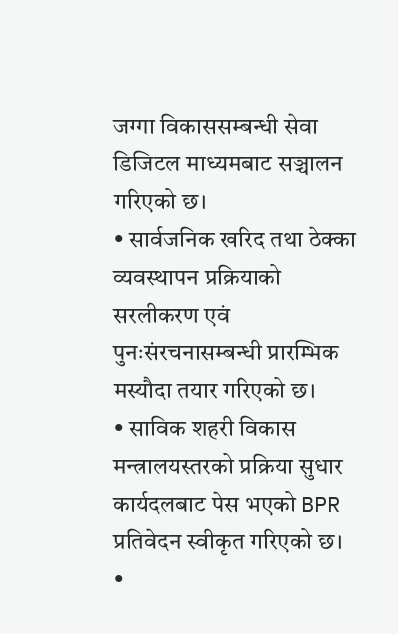जग्गा विकाससम्बन्धी सेवा डिजिटल माध्यमबाट सञ्चालन गरिएको छ।
• सार्वजनिक खरिद तथा ठेक्का व्यवस्थापन प्रक्रियाको सरलीकरण एवं पुनःसंरचनासम्बन्धी प्रारम्भिक मस्यौदा तयार गरिएको छ।
• साविक शहरी विकास मन्त्रालयस्तरको प्रक्रिया सुधार कार्यदलबाट पेस भएको BPR प्रतिवेदन स्वीकृत गरिएको छ।
•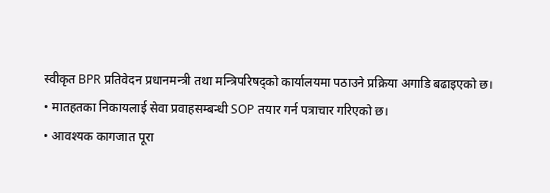स्वीकृत BPR प्रतिवेदन प्रधानमन्त्री तथा मन्त्रिपरिषद्को कार्यालयमा पठाउने प्रक्रिया अगाडि बढाइएको छ।
• मातहतका निकायलाई सेवा प्रवाहसम्बन्धी SOP तयार गर्न पत्राचार गरिएको छ।
• आवश्यक कागजात पूरा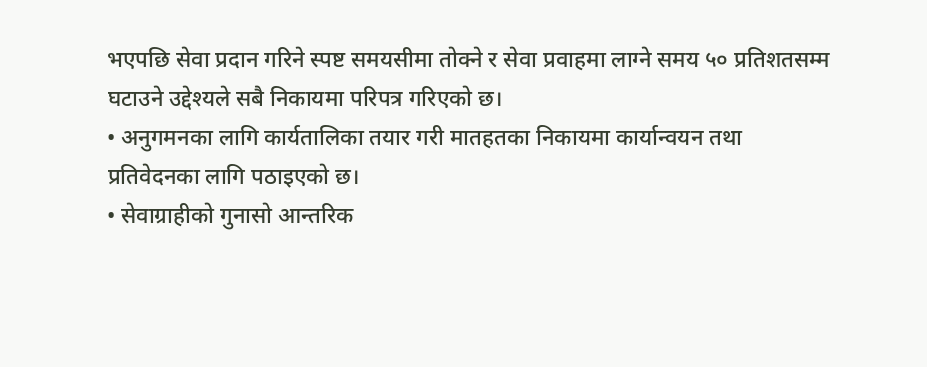भएपछि सेवा प्रदान गरिने स्पष्ट समयसीमा तोक्ने र सेवा प्रवाहमा लाग्ने समय ५० प्रतिशतसम्म घटाउने उद्देश्यले सबै निकायमा परिपत्र गरिएको छ।
• अनुगमनका लागि कार्यतालिका तयार गरी मातहतका निकायमा कार्यान्वयन तथा प्रतिवेदनका लागि पठाइएको छ।
• सेवाग्राहीको गुनासो आन्तरिक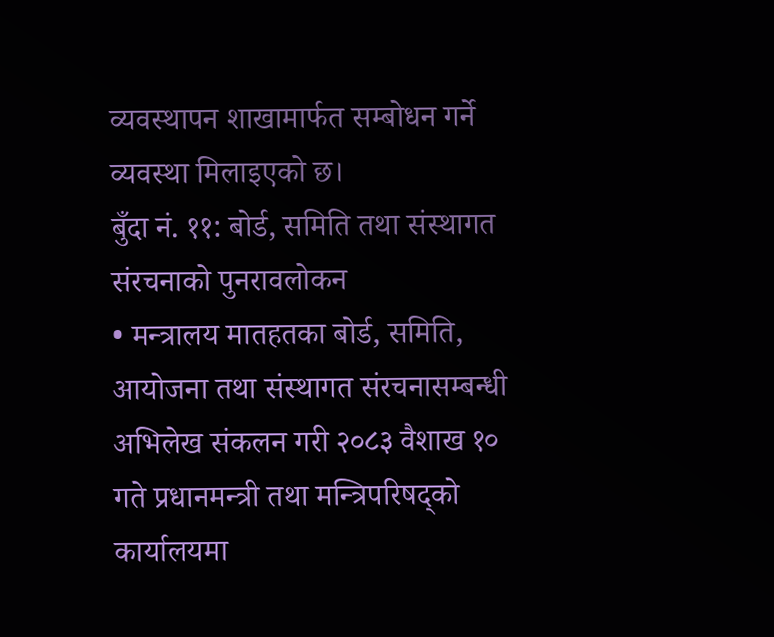व्यवस्थापन शाखामार्फत सम्बोधन गर्ने व्यवस्था मिलाइएको छ।
बुँदा नं. ११: बोर्ड, समिति तथा संस्थागत संरचनाको पुनरावलोकन
• मन्त्रालय मातहतका बोर्ड, समिति, आयोजना तथा संस्थागत संरचनासम्बन्धी अभिलेख संकलन गरी २०८३ वैशाख १० गते प्रधानमन्त्री तथा मन्त्रिपरिषद्को कार्यालयमा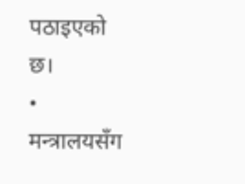पठाइएको छ।
• मन्त्रालयसँग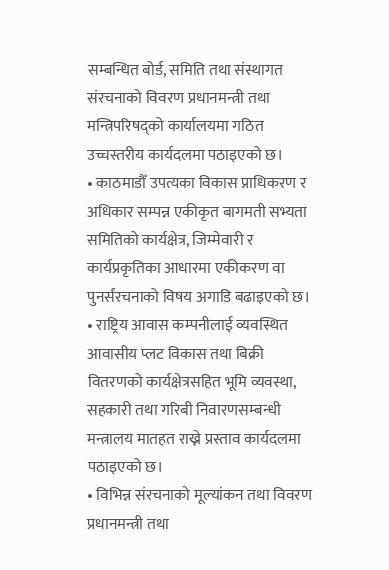सम्बन्धित बोर्ड, समिति तथा संस्थागत संरचनाको विवरण प्रधानमन्त्री तथा मन्त्रिपरिषद्को कार्यालयमा गठित उच्चस्तरीय कार्यदलमा पठाइएको छ।
• काठमाडौँ उपत्यका विकास प्राधिकरण र अधिकार सम्पन्न एकीकृत बागमती सभ्यता समितिको कार्यक्षेत्र, जिम्मेवारी र कार्यप्रकृतिका आधारमा एकीकरण वा पुनर्संरचनाको विषय अगाडि बढाइएको छ।
• राष्ट्रिय आवास कम्पनीलाई व्यवस्थित आवासीय प्लट विकास तथा बिक्री वितरणको कार्यक्षेत्रसहित भूमि व्यवस्था, सहकारी तथा गरिबी निवारणसम्बन्धी मन्त्रालय मातहत राख्ने प्रस्ताव कार्यदलमा पठाइएको छ।
• विभिन्न संरचनाको मूल्यांकन तथा विवरण प्रधानमन्त्री तथा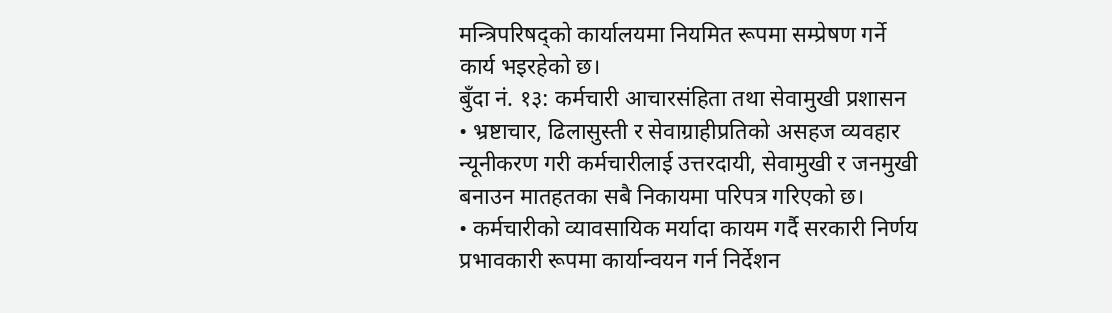मन्त्रिपरिषद्को कार्यालयमा नियमित रूपमा सम्प्रेषण गर्ने कार्य भइरहेको छ।
बुँदा नं. १३: कर्मचारी आचारसंहिता तथा सेवामुखी प्रशासन
• भ्रष्टाचार, ढिलासुस्ती र सेवाग्राहीप्रतिको असहज व्यवहार न्यूनीकरण गरी कर्मचारीलाई उत्तरदायी, सेवामुखी र जनमुखी बनाउन मातहतका सबै निकायमा परिपत्र गरिएको छ।
• कर्मचारीको व्यावसायिक मर्यादा कायम गर्दै सरकारी निर्णय प्रभावकारी रूपमा कार्यान्वयन गर्न निर्देशन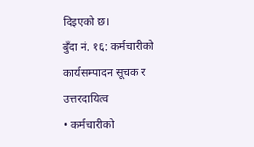दिइएको छ।
बुँदा नं. १६: कर्मचारीको कार्यसम्पादन सूचक र उत्तरदायित्व
• कर्मचारीको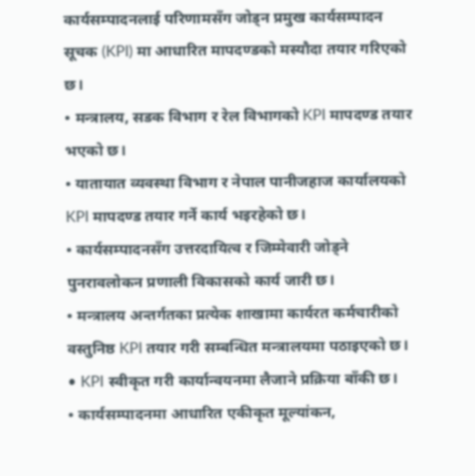कार्यसम्पादनलाई परिणामसँग जोड्न प्रमुख कार्यसम्पादन सूचक (KPI) मा आधारित मापदण्डको मस्यौदा तयार गरिएको छ।
• मन्त्रालय, सडक विभाग र रेल विभागको KPI मापदण्ड तयार भएको छ।
• यातायात व्यवस्था विभाग र नेपाल पानीजहाज कार्यालयको KPI मापदण्ड तयार गर्ने कार्य भइरहेको छ।
• कार्यसम्पादनसँग उत्तरदायित्व र जिम्मेवारी जोड्ने पुनरावलोकन प्रणाली विकासको कार्य जारी छ।
• मन्त्रालय अन्तर्गतका प्रत्येक शाखामा कार्यरत कर्मचारीको वस्तुनिष्ठ KPI तयार गरी सम्बन्धित मन्त्रालयमा पठाइएको छ।
• KPI स्वीकृत गरी कार्यान्वयनमा लैजाने प्रक्रिया बाँकी छ।
• कार्यसम्पादनमा आधारित एकीकृत मूल्यांकन,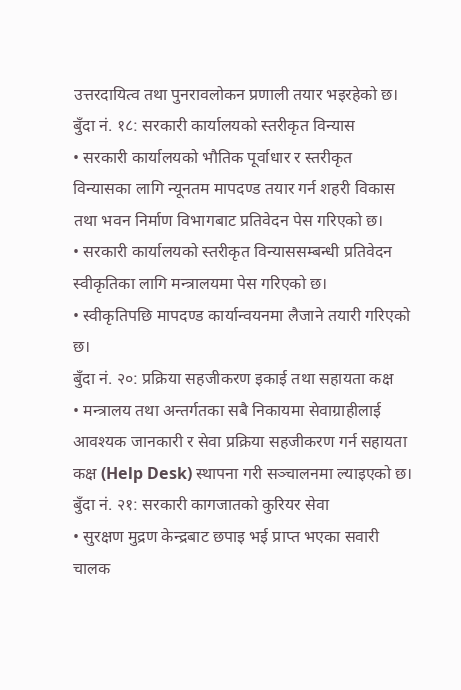उत्तरदायित्व तथा पुनरावलोकन प्रणाली तयार भइरहेको छ।
बुँदा नं. १८: सरकारी कार्यालयको स्तरीकृत विन्यास
• सरकारी कार्यालयको भौतिक पूर्वाधार र स्तरीकृत विन्यासका लागि न्यूनतम मापदण्ड तयार गर्न शहरी विकास तथा भवन निर्माण विभागबाट प्रतिवेदन पेस गरिएको छ।
• सरकारी कार्यालयको स्तरीकृत विन्याससम्बन्धी प्रतिवेदन स्वीकृतिका लागि मन्त्रालयमा पेस गरिएको छ।
• स्वीकृतिपछि मापदण्ड कार्यान्वयनमा लैजाने तयारी गरिएको छ।
बुँदा नं. २०: प्रक्रिया सहजीकरण इकाई तथा सहायता कक्ष
• मन्त्रालय तथा अन्तर्गतका सबै निकायमा सेवाग्राहीलाई आवश्यक जानकारी र सेवा प्रक्रिया सहजीकरण गर्न सहायता कक्ष (Help Desk) स्थापना गरी सञ्चालनमा ल्याइएको छ।
बुँदा नं. २१: सरकारी कागजातको कुरियर सेवा
• सुरक्षण मुद्रण केन्द्रबाट छपाइ भई प्राप्त भएका सवारी चालक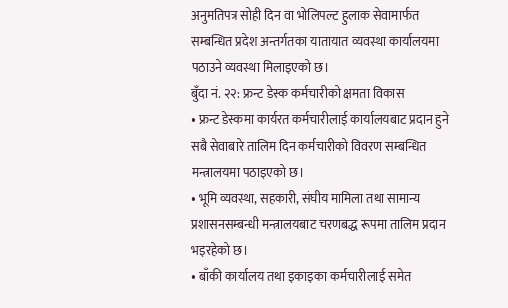अनुमतिपत्र सोही दिन वा भोलिपल्ट हुलाक सेवामार्फत सम्बन्धित प्रदेश अन्तर्गतका यातायात व्यवस्था कार्यालयमा पठाउने व्यवस्था मिलाइएको छ।
बुँदा नं. २२: फ्रन्ट डेस्क कर्मचारीको क्षमता विकास
• फ्रन्ट डेस्कमा कार्यरत कर्मचारीलाई कार्यालयबाट प्रदान हुने सबै सेवाबारे तालिम दिन कर्मचारीको विवरण सम्बन्धित मन्त्रालयमा पठाइएको छ।
• भूमि व्यवस्था, सहकारी, संघीय मामिला तथा सामान्य प्रशासनसम्बन्धी मन्त्रालयबाट चरणबद्ध रूपमा तालिम प्रदान भइरहेको छ।
• बाँकी कार्यालय तथा इकाइका कर्मचारीलाई समेत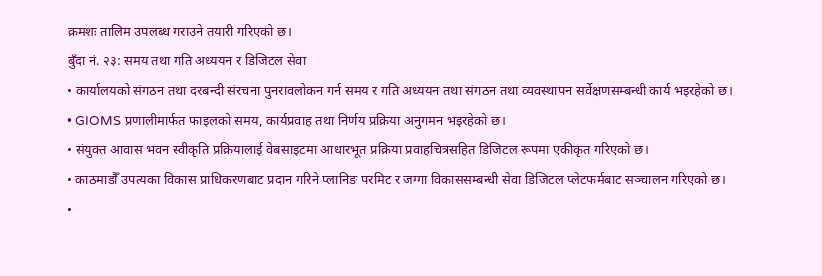क्रमशः तालिम उपलब्ध गराउने तयारी गरिएको छ।
बुँदा नं. २३: समय तथा गति अध्ययन र डिजिटल सेवा
• कार्यालयको संगठन तथा दरबन्दी संरचना पुनरावलोकन गर्न समय र गति अध्ययन तथा संगठन तथा व्यवस्थापन सर्वेक्षणसम्बन्धी कार्य भइरहेको छ।
• GIOMS प्रणालीमार्फत फाइलको समय, कार्यप्रवाह तथा निर्णय प्रक्रिया अनुगमन भइरहेको छ।
• संयुक्त आवास भवन स्वीकृति प्रक्रियालाई वेबसाइटमा आधारभूत प्रक्रिया प्रवाहचित्रसहित डिजिटल रूपमा एकीकृत गरिएको छ।
• काठमाडौँ उपत्यका विकास प्राधिकरणबाट प्रदान गरिने प्लानिङ परमिट र जग्गा विकाससम्बन्धी सेवा डिजिटल प्लेटफर्मबाट सञ्चालन गरिएको छ।
•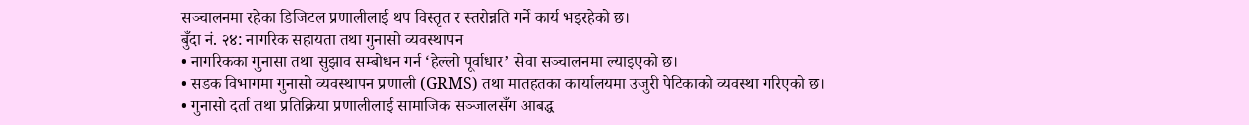सञ्चालनमा रहेका डिजिटल प्रणालीलाई थप विस्तृत र स्तरोन्नति गर्ने कार्य भइरहेको छ।
बुँदा नं. २४: नागरिक सहायता तथा गुनासो व्यवस्थापन
• नागरिकका गुनासा तथा सुझाव सम्बोधन गर्न ‘हेल्लो पूर्वाधार’ सेवा सञ्चालनमा ल्याइएको छ।
• सडक विभागमा गुनासो व्यवस्थापन प्रणाली (GRMS) तथा मातहतका कार्यालयमा उजुरी पेटिकाको व्यवस्था गरिएको छ।
• गुनासो दर्ता तथा प्रतिक्रिया प्रणालीलाई सामाजिक सञ्जालसँग आबद्ध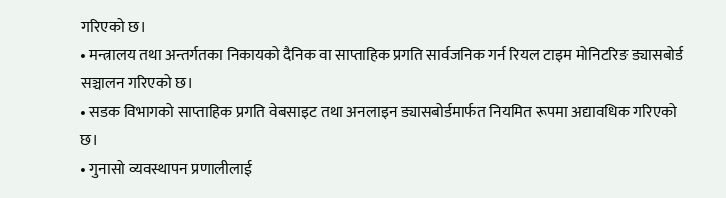गरिएको छ।
• मन्त्रालय तथा अन्तर्गतका निकायको दैनिक वा साप्ताहिक प्रगति सार्वजनिक गर्न रियल टाइम मोनिटरिङ ड्यासबोर्ड सञ्चालन गरिएको छ।
• सडक विभागको साप्ताहिक प्रगति वेबसाइट तथा अनलाइन ड्यासबोर्डमार्फत नियमित रूपमा अद्यावधिक गरिएको छ।
• गुनासो व्यवस्थापन प्रणालीलाई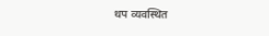थप व्यवस्थित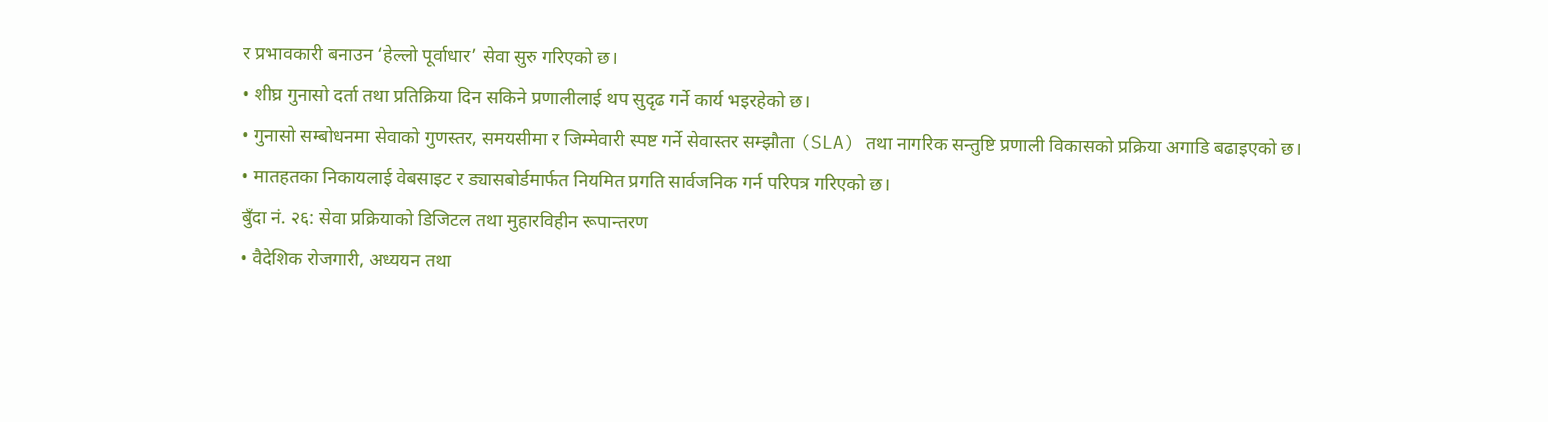र प्रभावकारी बनाउन ‘हेल्लो पूर्वाधार’ सेवा सुरु गरिएको छ।
• शीघ्र गुनासो दर्ता तथा प्रतिक्रिया दिन सकिने प्रणालीलाई थप सुदृढ गर्ने कार्य भइरहेको छ।
• गुनासो सम्बोधनमा सेवाको गुणस्तर, समयसीमा र जिम्मेवारी स्पष्ट गर्ने सेवास्तर सम्झौता (SLA) तथा नागरिक सन्तुष्टि प्रणाली विकासको प्रक्रिया अगाडि बढाइएको छ।
• मातहतका निकायलाई वेबसाइट र ड्यासबोर्डमार्फत नियमित प्रगति सार्वजनिक गर्न परिपत्र गरिएको छ।
बुँदा नं. २६: सेवा प्रक्रियाको डिजिटल तथा मुहारविहीन रूपान्तरण
• वैदेशिक रोजगारी, अध्ययन तथा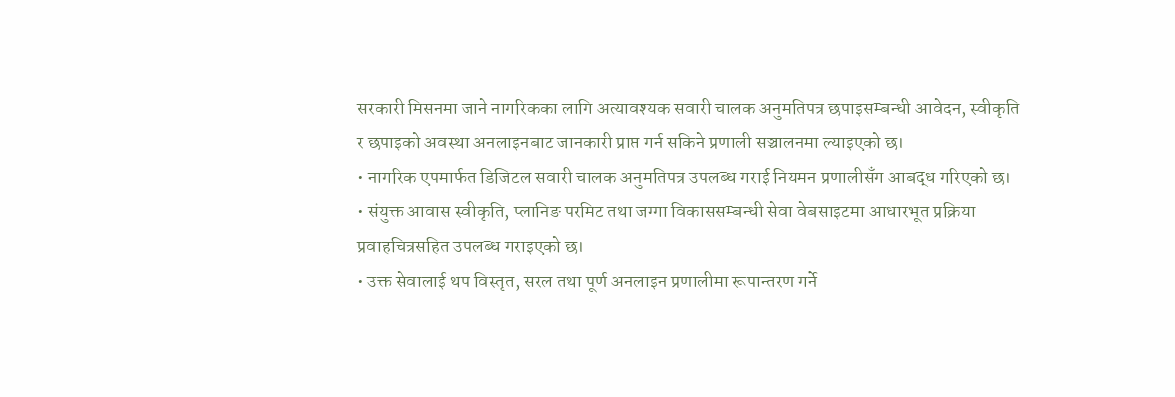सरकारी मिसनमा जाने नागरिकका लागि अत्यावश्यक सवारी चालक अनुमतिपत्र छपाइसम्बन्धी आवेदन, स्वीकृति र छपाइको अवस्था अनलाइनबाट जानकारी प्राप्त गर्न सकिने प्रणाली सञ्चालनमा ल्याइएको छ।
• नागरिक एपमार्फत डिजिटल सवारी चालक अनुमतिपत्र उपलब्ध गराई नियमन प्रणालीसँग आबद्ध गरिएको छ।
• संयुक्त आवास स्वीकृति, प्लानिङ परमिट तथा जग्गा विकाससम्बन्धी सेवा वेबसाइटमा आधारभूत प्रक्रिया प्रवाहचित्रसहित उपलब्ध गराइएको छ।
• उक्त सेवालाई थप विस्तृत, सरल तथा पूर्ण अनलाइन प्रणालीमा रूपान्तरण गर्ने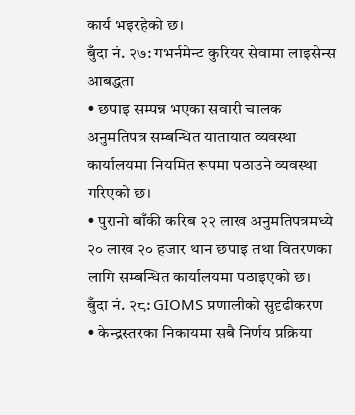कार्य भइरहेको छ।
बुँदा नं. २७: गभर्नमेन्ट कुरियर सेवामा लाइसेन्स आबद्धता
• छपाइ सम्पन्न भएका सवारी चालक अनुमतिपत्र सम्बन्धित यातायात व्यवस्था कार्यालयमा नियमित रूपमा पठाउने व्यवस्था गरिएको छ।
• पुरानो बाँकी करिब २२ लाख अनुमतिपत्रमध्ये २० लाख २० हजार थान छपाइ तथा वितरणका लागि सम्बन्धित कार्यालयमा पठाइएको छ।
बुँदा नं. २८: GIOMS प्रणालीको सुदृढीकरण
• केन्द्रस्तरका निकायमा सबै निर्णय प्रक्रिया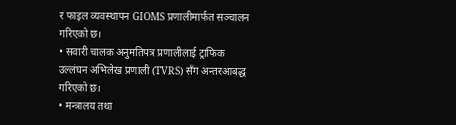र फाइल व्यवस्थापन GIOMS प्रणालीमार्फत सञ्चालन गरिएको छ।
• सवारी चालक अनुमतिपत्र प्रणालीलाई ट्राफिक उल्लंघन अभिलेख प्रणाली (TVRS) सँग अन्तरआबद्ध गरिएको छ।
• मन्त्रालय तथा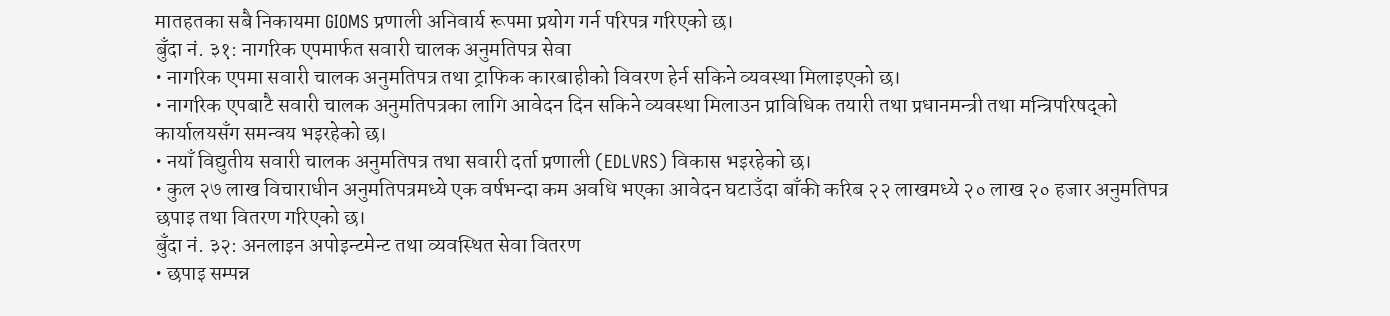मातहतका सबै निकायमा GIOMS प्रणाली अनिवार्य रूपमा प्रयोग गर्न परिपत्र गरिएको छ।
बुँदा नं. ३१: नागरिक एपमार्फत सवारी चालक अनुमतिपत्र सेवा
• नागरिक एपमा सवारी चालक अनुमतिपत्र तथा ट्राफिक कारबाहीको विवरण हेर्न सकिने व्यवस्था मिलाइएको छ।
• नागरिक एपबाटै सवारी चालक अनुमतिपत्रका लागि आवेदन दिन सकिने व्यवस्था मिलाउन प्राविधिक तयारी तथा प्रधानमन्त्री तथा मन्त्रिपरिषद्को कार्यालयसँग समन्वय भइरहेको छ।
• नयाँ विद्युतीय सवारी चालक अनुमतिपत्र तथा सवारी दर्ता प्रणाली (EDLVRS) विकास भइरहेको छ।
• कुल २७ लाख विचाराधीन अनुमतिपत्रमध्ये एक वर्षभन्दा कम अवधि भएका आवेदन घटाउँदा बाँकी करिब २२ लाखमध्ये २० लाख २० हजार अनुमतिपत्र छपाइ तथा वितरण गरिएको छ।
बुँदा नं. ३२: अनलाइन अपोइन्टमेन्ट तथा व्यवस्थित सेवा वितरण
• छपाइ सम्पन्न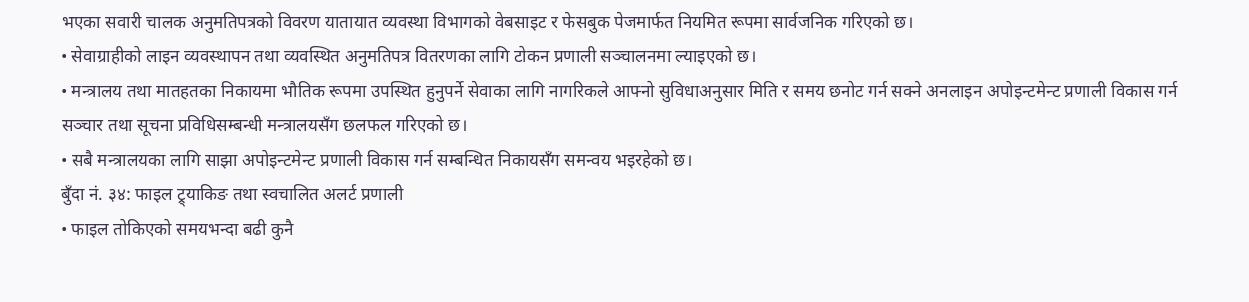भएका सवारी चालक अनुमतिपत्रको विवरण यातायात व्यवस्था विभागको वेबसाइट र फेसबुक पेजमार्फत नियमित रूपमा सार्वजनिक गरिएको छ।
• सेवाग्राहीको लाइन व्यवस्थापन तथा व्यवस्थित अनुमतिपत्र वितरणका लागि टोकन प्रणाली सञ्चालनमा ल्याइएको छ।
• मन्त्रालय तथा मातहतका निकायमा भौतिक रूपमा उपस्थित हुनुपर्ने सेवाका लागि नागरिकले आफ्नो सुविधाअनुसार मिति र समय छनोट गर्न सक्ने अनलाइन अपोइन्टमेन्ट प्रणाली विकास गर्न सञ्चार तथा सूचना प्रविधिसम्बन्धी मन्त्रालयसँग छलफल गरिएको छ।
• सबै मन्त्रालयका लागि साझा अपोइन्टमेन्ट प्रणाली विकास गर्न सम्बन्धित निकायसँग समन्वय भइरहेको छ।
बुँदा नं. ३४: फाइल ट्र्याकिङ तथा स्वचालित अलर्ट प्रणाली
• फाइल तोकिएको समयभन्दा बढी कुनै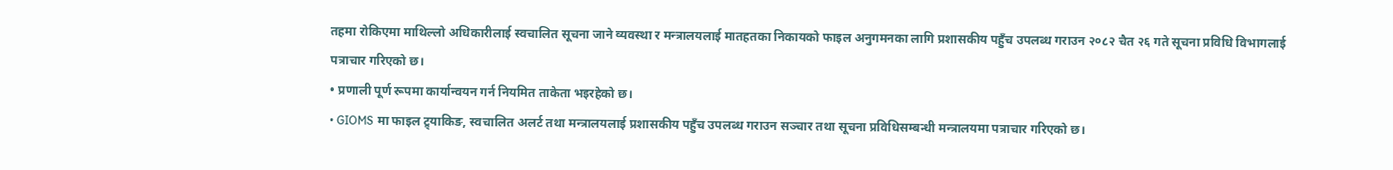तहमा रोकिएमा माथिल्लो अधिकारीलाई स्वचालित सूचना जाने व्यवस्था र मन्त्रालयलाई मातहतका निकायको फाइल अनुगमनका लागि प्रशासकीय पहुँच उपलब्ध गराउन २०८२ चैत २६ गते सूचना प्रविधि विभागलाई पत्राचार गरिएको छ।
• प्रणाली पूर्ण रूपमा कार्यान्वयन गर्न नियमित ताकेता भइरहेको छ।
• GIOMS मा फाइल ट्र्याकिङ, स्वचालित अलर्ट तथा मन्त्रालयलाई प्रशासकीय पहुँच उपलब्ध गराउन सञ्चार तथा सूचना प्रविधिसम्बन्धी मन्त्रालयमा पत्राचार गरिएको छ।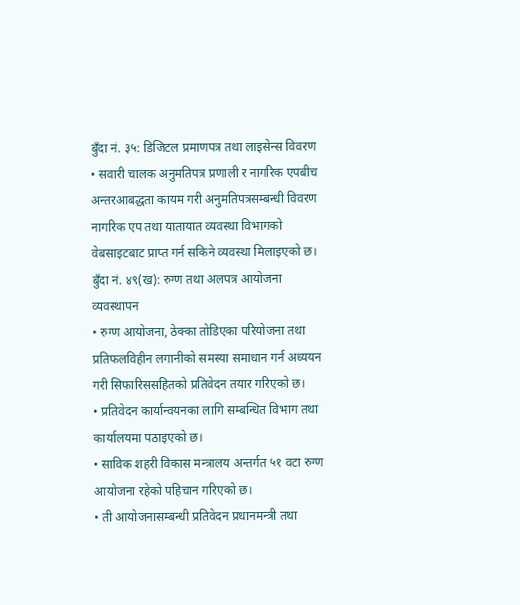बुँदा नं. ३५: डिजिटल प्रमाणपत्र तथा लाइसेन्स विवरण
• सवारी चालक अनुमतिपत्र प्रणाली र नागरिक एपबीच अन्तरआबद्धता कायम गरी अनुमतिपत्रसम्बन्धी विवरण नागरिक एप तथा यातायात व्यवस्था विभागको वेबसाइटबाट प्राप्त गर्न सकिने व्यवस्था मिलाइएको छ।
बुँदा नं. ४९(ख): रुग्ण तथा अलपत्र आयोजना व्यवस्थापन
• रुग्ण आयोजना, ठेक्का तोडिएका परियोजना तथा प्रतिफलविहीन लगानीको समस्या समाधान गर्न अध्ययन गरी सिफारिससहितको प्रतिवेदन तयार गरिएको छ।
• प्रतिवेदन कार्यान्वयनका लागि सम्बन्धित विभाग तथा कार्यालयमा पठाइएको छ।
• साविक शहरी विकास मन्त्रालय अन्तर्गत ५१ वटा रुग्ण आयोजना रहेको पहिचान गरिएको छ।
• ती आयोजनासम्बन्धी प्रतिवेदन प्रधानमन्त्री तथा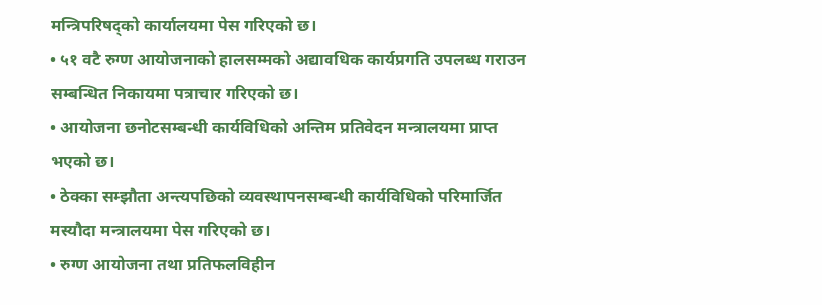मन्त्रिपरिषद्को कार्यालयमा पेस गरिएको छ।
• ५१ वटै रुग्ण आयोजनाको हालसम्मको अद्यावधिक कार्यप्रगति उपलब्ध गराउन सम्बन्धित निकायमा पत्राचार गरिएको छ।
• आयोजना छनोटसम्बन्धी कार्यविधिको अन्तिम प्रतिवेदन मन्त्रालयमा प्राप्त भएको छ।
• ठेक्का सम्झौता अन्त्यपछिको व्यवस्थापनसम्बन्धी कार्यविधिको परिमार्जित मस्यौदा मन्त्रालयमा पेस गरिएको छ।
• रुग्ण आयोजना तथा प्रतिफलविहीन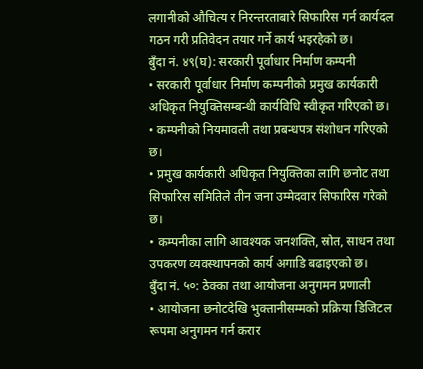लगानीको औचित्य र निरन्तरताबारे सिफारिस गर्न कार्यदल गठन गरी प्रतिवेदन तयार गर्ने कार्य भइरहेको छ।
बुँदा नं. ४९(घ): सरकारी पूर्वाधार निर्माण कम्पनी
• सरकारी पूर्वाधार निर्माण कम्पनीको प्रमुख कार्यकारी अधिकृत नियुक्तिसम्बन्धी कार्यविधि स्वीकृत गरिएको छ।
• कम्पनीको नियमावली तथा प्रबन्धपत्र संशोधन गरिएको छ।
• प्रमुख कार्यकारी अधिकृत नियुक्तिका लागि छनोट तथा सिफारिस समितिले तीन जना उम्मेदवार सिफारिस गरेको छ।
• कम्पनीका लागि आवश्यक जनशक्ति, स्रोत, साधन तथा उपकरण व्यवस्थापनको कार्य अगाडि बढाइएको छ।
बुँदा नं. ५०: ठेक्का तथा आयोजना अनुगमन प्रणाली
• आयोजना छनोटदेखि भुक्तानीसम्मको प्रक्रिया डिजिटल रूपमा अनुगमन गर्न करार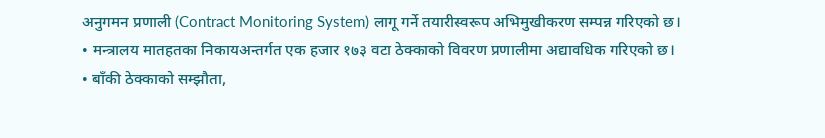अनुगमन प्रणाली (Contract Monitoring System) लागू गर्ने तयारीस्वरूप अभिमुखीकरण सम्पन्न गरिएको छ।
• मन्त्रालय मातहतका निकायअन्तर्गत एक हजार १७३ वटा ठेक्काको विवरण प्रणालीमा अद्यावधिक गरिएको छ।
• बाँकी ठेक्काको सम्झौता,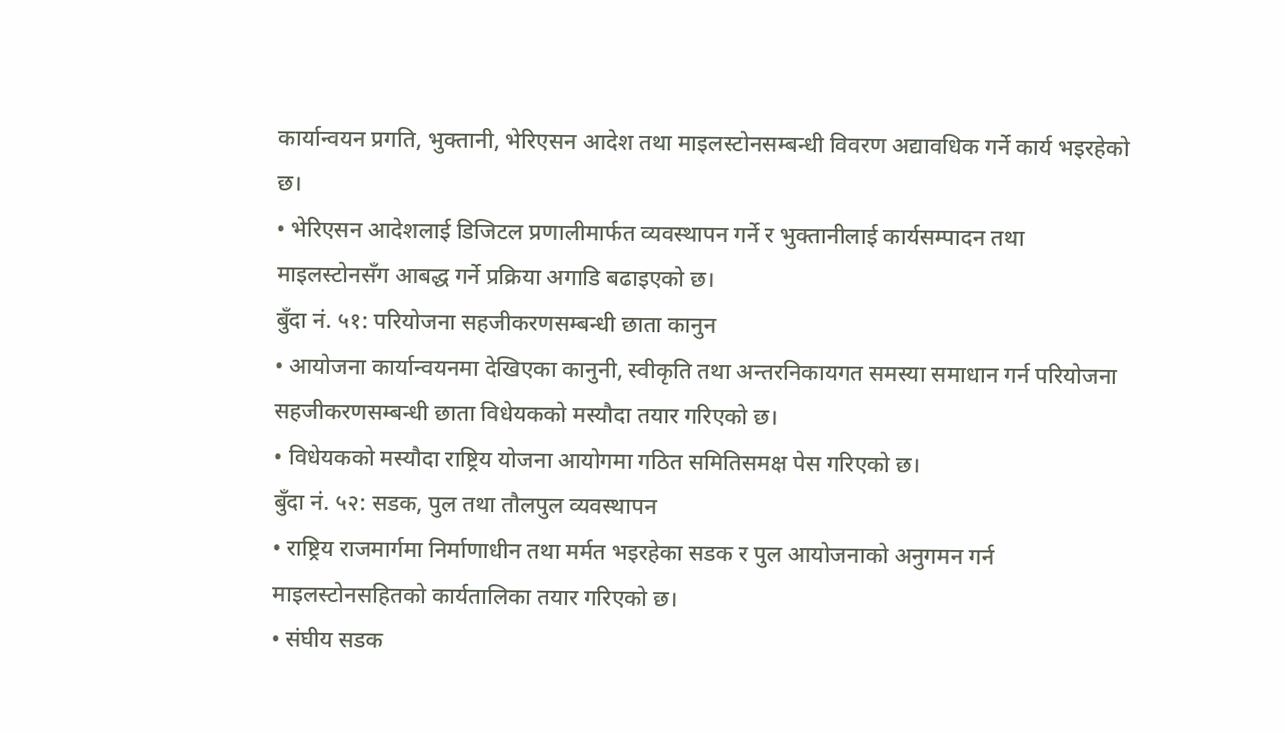कार्यान्वयन प्रगति, भुक्तानी, भेरिएसन आदेश तथा माइलस्टोनसम्बन्धी विवरण अद्यावधिक गर्ने कार्य भइरहेको छ।
• भेरिएसन आदेशलाई डिजिटल प्रणालीमार्फत व्यवस्थापन गर्ने र भुक्तानीलाई कार्यसम्पादन तथा माइलस्टोनसँग आबद्ध गर्ने प्रक्रिया अगाडि बढाइएको छ।
बुँदा नं. ५१: परियोजना सहजीकरणसम्बन्धी छाता कानुन
• आयोजना कार्यान्वयनमा देखिएका कानुनी, स्वीकृति तथा अन्तरनिकायगत समस्या समाधान गर्न परियोजना सहजीकरणसम्बन्धी छाता विधेयकको मस्यौदा तयार गरिएको छ।
• विधेयकको मस्यौदा राष्ट्रिय योजना आयोगमा गठित समितिसमक्ष पेस गरिएको छ।
बुँदा नं. ५२: सडक, पुल तथा तौलपुल व्यवस्थापन
• राष्ट्रिय राजमार्गमा निर्माणाधीन तथा मर्मत भइरहेका सडक र पुल आयोजनाको अनुगमन गर्न माइलस्टोनसहितको कार्यतालिका तयार गरिएको छ।
• संघीय सडक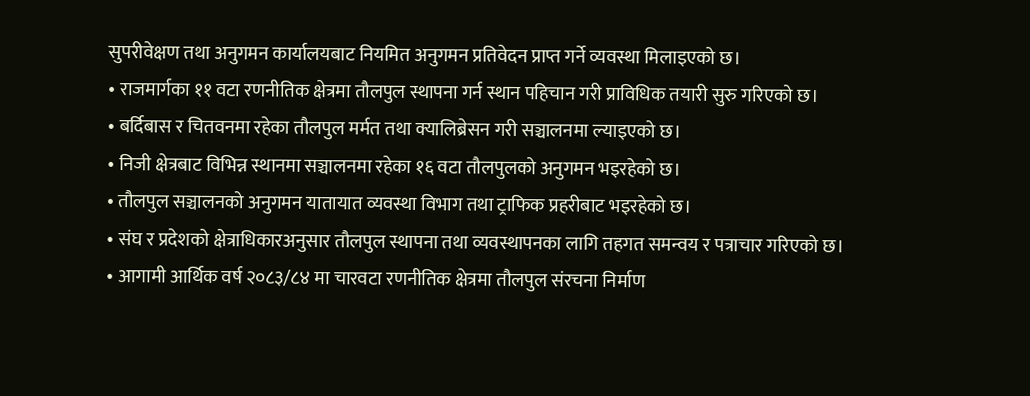सुपरीवेक्षण तथा अनुगमन कार्यालयबाट नियमित अनुगमन प्रतिवेदन प्राप्त गर्ने व्यवस्था मिलाइएको छ।
• राजमार्गका ११ वटा रणनीतिक क्षेत्रमा तौलपुल स्थापना गर्न स्थान पहिचान गरी प्राविधिक तयारी सुरु गरिएको छ।
• बर्दिबास र चितवनमा रहेका तौलपुल मर्मत तथा क्यालिब्रेसन गरी सञ्चालनमा ल्याइएको छ।
• निजी क्षेत्रबाट विभिन्न स्थानमा सञ्चालनमा रहेका १६ वटा तौलपुलको अनुगमन भइरहेको छ।
• तौलपुल सञ्चालनको अनुगमन यातायात व्यवस्था विभाग तथा ट्राफिक प्रहरीबाट भइरहेको छ।
• संघ र प्रदेशको क्षेत्राधिकारअनुसार तौलपुल स्थापना तथा व्यवस्थापनका लागि तहगत समन्वय र पत्राचार गरिएको छ।
• आगामी आर्थिक वर्ष २०८३/८४ मा चारवटा रणनीतिक क्षेत्रमा तौलपुल संरचना निर्माण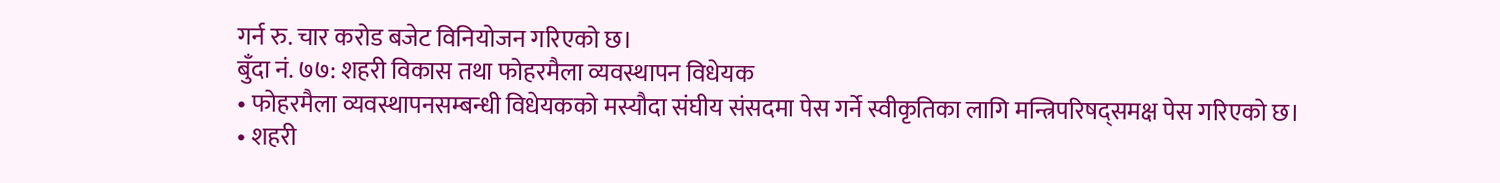गर्न रु. चार करोड बजेट विनियोजन गरिएको छ।
बुँदा नं. ७७: शहरी विकास तथा फोहरमैला व्यवस्थापन विधेयक
• फोहरमैला व्यवस्थापनसम्बन्धी विधेयकको मस्यौदा संघीय संसदमा पेस गर्ने स्वीकृतिका लागि मन्त्रिपरिषद्समक्ष पेस गरिएको छ।
• शहरी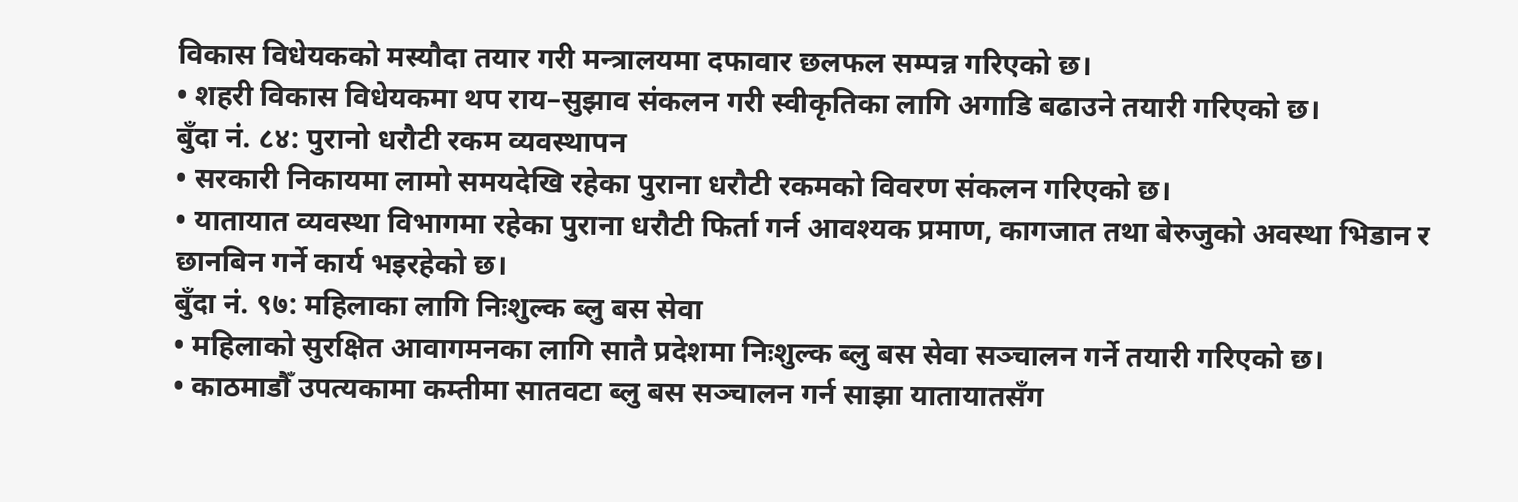विकास विधेयकको मस्यौदा तयार गरी मन्त्रालयमा दफावार छलफल सम्पन्न गरिएको छ।
• शहरी विकास विधेयकमा थप राय–सुझाव संकलन गरी स्वीकृतिका लागि अगाडि बढाउने तयारी गरिएको छ।
बुँदा नं. ८४: पुरानो धरौटी रकम व्यवस्थापन
• सरकारी निकायमा लामो समयदेखि रहेका पुराना धरौटी रकमको विवरण संकलन गरिएको छ।
• यातायात व्यवस्था विभागमा रहेका पुराना धरौटी फिर्ता गर्न आवश्यक प्रमाण, कागजात तथा बेरुजुको अवस्था भिडान र छानबिन गर्ने कार्य भइरहेको छ।
बुँदा नं. ९७: महिलाका लागि निःशुल्क ब्लु बस सेवा
• महिलाको सुरक्षित आवागमनका लागि सातै प्रदेशमा निःशुल्क ब्लु बस सेवा सञ्चालन गर्ने तयारी गरिएको छ।
• काठमाडौँ उपत्यकामा कम्तीमा सातवटा ब्लु बस सञ्चालन गर्न साझा यातायातसँग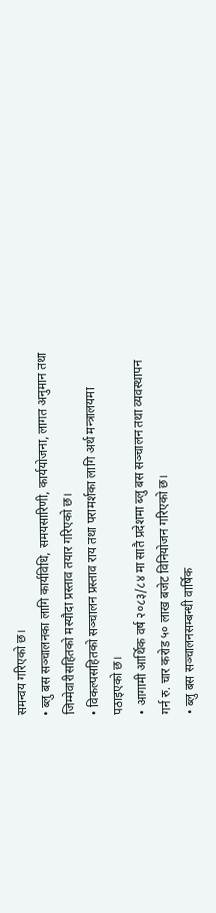समन्वय गरिएको छ।
• ब्लु बस सञ्चालनका लागि कार्यविधि, समयसारिणी, कार्ययोजना, लागत अनुमान तथा जिम्मेवारीसहितको मस्यौदा प्रस्ताव तयार गरिएको छ।
• विकल्पसहितको सञ्चालन प्रस्ताव राय तथा परामर्शका लागि अर्थ मन्त्रालयमा पठाइएको छ।
• आगामी आर्थिक वर्ष २०८३/८४ मा सातै प्रदेशमा ब्लु बस सञ्चालन तथा व्यवस्थापन गर्न रु. चार करोड ५० लाख बजेट विनियोजन गरिएको छ।
• ब्लु बस सञ्चालनसम्बन्धी वार्षिक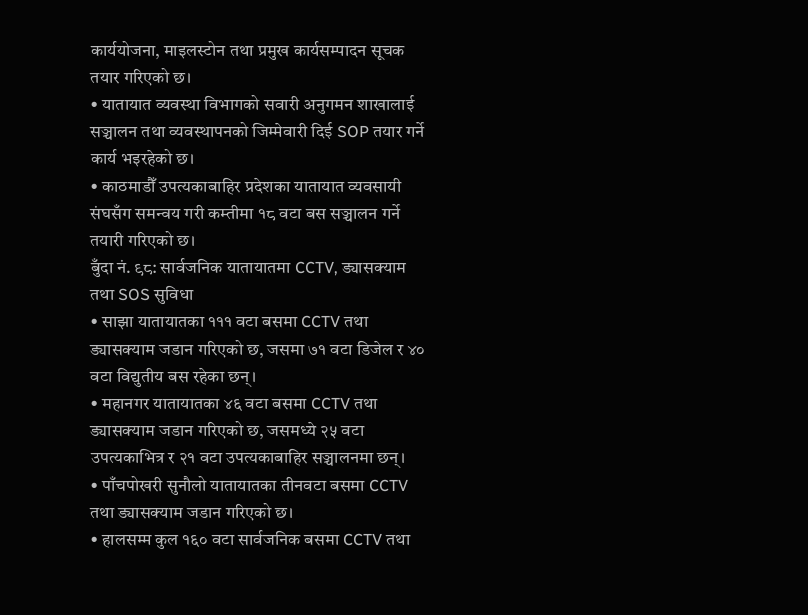कार्ययोजना, माइलस्टोन तथा प्रमुख कार्यसम्पादन सूचक तयार गरिएको छ।
• यातायात व्यवस्था विभागको सवारी अनुगमन शाखालाई सञ्चालन तथा व्यवस्थापनको जिम्मेवारी दिई SOP तयार गर्ने कार्य भइरहेको छ।
• काठमाडौँ उपत्यकाबाहिर प्रदेशका यातायात व्यवसायी संघसँग समन्वय गरी कम्तीमा १८ वटा बस सञ्चालन गर्ने तयारी गरिएको छ।
बुँदा नं. ९८: सार्वजनिक यातायातमा CCTV, ड्यासक्याम तथा SOS सुविधा
• साझा यातायातका १११ वटा बसमा CCTV तथा ड्यासक्याम जडान गरिएको छ, जसमा ७१ वटा डिजेल र ४० वटा विद्युतीय बस रहेका छन्।
• महानगर यातायातका ४६ वटा बसमा CCTV तथा ड्यासक्याम जडान गरिएको छ, जसमध्ये २५ वटा उपत्यकाभित्र र २१ वटा उपत्यकाबाहिर सञ्चालनमा छन्।
• पाँचपोखरी सुनौलो यातायातका तीनवटा बसमा CCTV तथा ड्यासक्याम जडान गरिएको छ।
• हालसम्म कुल १६० वटा सार्वजनिक बसमा CCTV तथा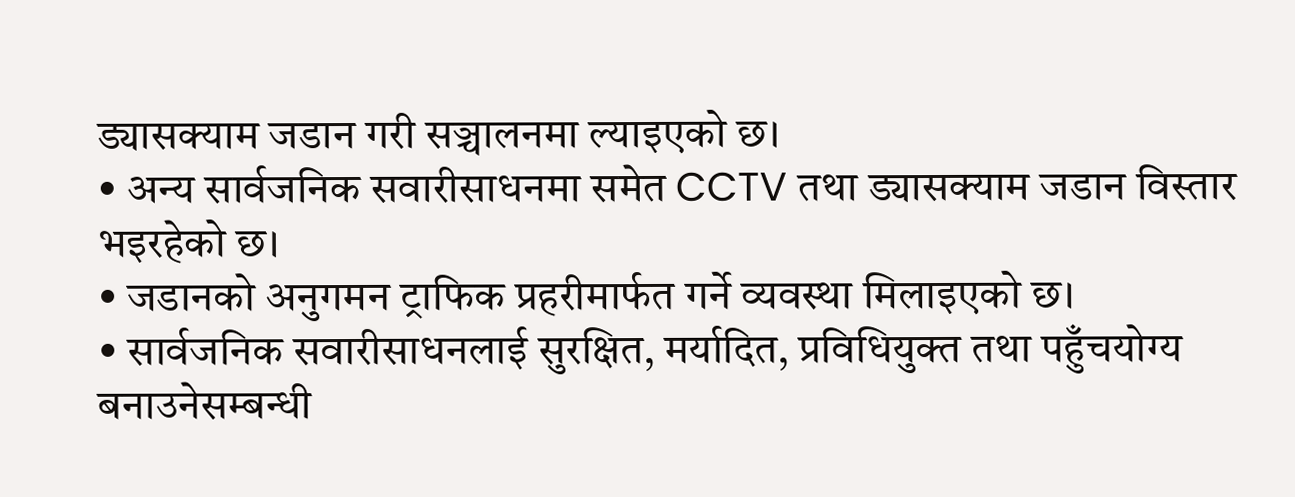ड्यासक्याम जडान गरी सञ्चालनमा ल्याइएको छ।
• अन्य सार्वजनिक सवारीसाधनमा समेत CCTV तथा ड्यासक्याम जडान विस्तार भइरहेको छ।
• जडानको अनुगमन ट्राफिक प्रहरीमार्फत गर्ने व्यवस्था मिलाइएको छ।
• सार्वजनिक सवारीसाधनलाई सुरक्षित, मर्यादित, प्रविधियुक्त तथा पहुँचयोग्य बनाउनेसम्बन्धी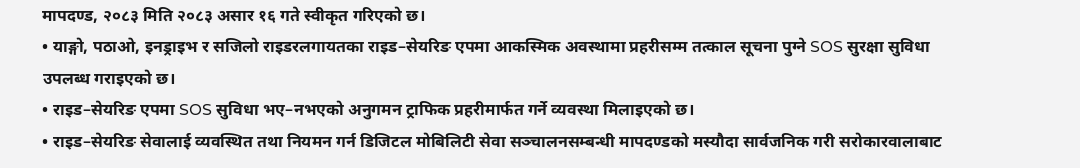मापदण्ड, २०८३ मिति २०८३ असार १६ गते स्वीकृत गरिएको छ।
• याङ्गो, पठाओ, इनड्राइभ र सजिलो राइडरलगायतका राइड–सेयरिङ एपमा आकस्मिक अवस्थामा प्रहरीसम्म तत्काल सूचना पुग्ने SOS सुरक्षा सुविधा उपलब्ध गराइएको छ।
• राइड–सेयरिङ एपमा SOS सुविधा भए–नभएको अनुगमन ट्राफिक प्रहरीमार्फत गर्ने व्यवस्था मिलाइएको छ।
• राइड–सेयरिङ सेवालाई व्यवस्थित तथा नियमन गर्न डिजिटल मोबिलिटी सेवा सञ्चालनसम्बन्धी मापदण्डको मस्यौदा सार्वजनिक गरी सरोकारवालाबाट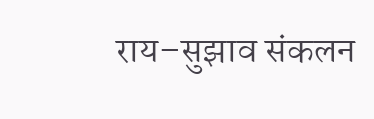राय–सुझाव संकलन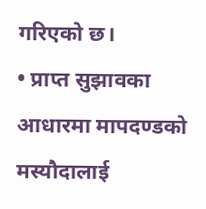गरिएको छ।
• प्राप्त सुझावका आधारमा मापदण्डको मस्यौदालाई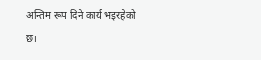अन्तिम रूप दिने कार्य भइरहेको छ।